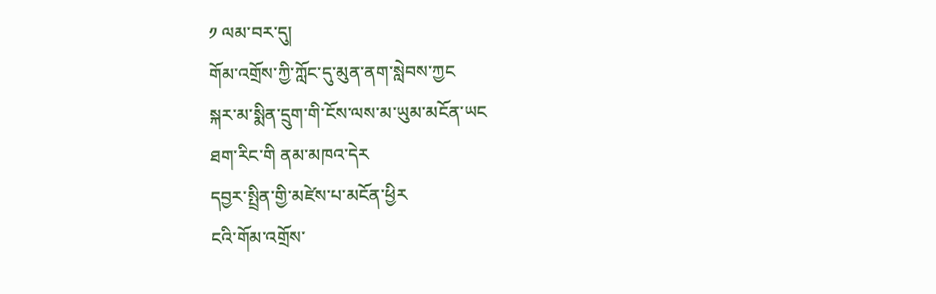༡ ལམ་བར་དུ།
གོམ་འགྲོས་ཀྱི་ཀློང་དུ་མུན་ནག་སླེབས་ཀྱང
སྐར་མ་སྨིན་དྲུག་གི་ངོས་ལས་མ་ཡུམ་མངོན་ཡང
ཐག་རིང་གི ནམ་མཁའ་དེར
དབྱར་སྤྲིན་གྱི་མཛེས་པ་མངོན་ཕྱིར
ངའི་གོམ་འགྲོས་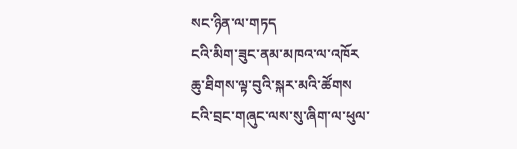སང་ཉིན་ལ་གཏད
ངའི་མིག་ཟུང་ནམ་མཁའ་ལ་འཁོར
ཆུ་ཐིགས་ལྟ་བུའི་སྐར་མའི་ཚོགས
ངའི་བྲང་གཞུང་ལས་སུ་ཞིག་ལ་ཕུལ་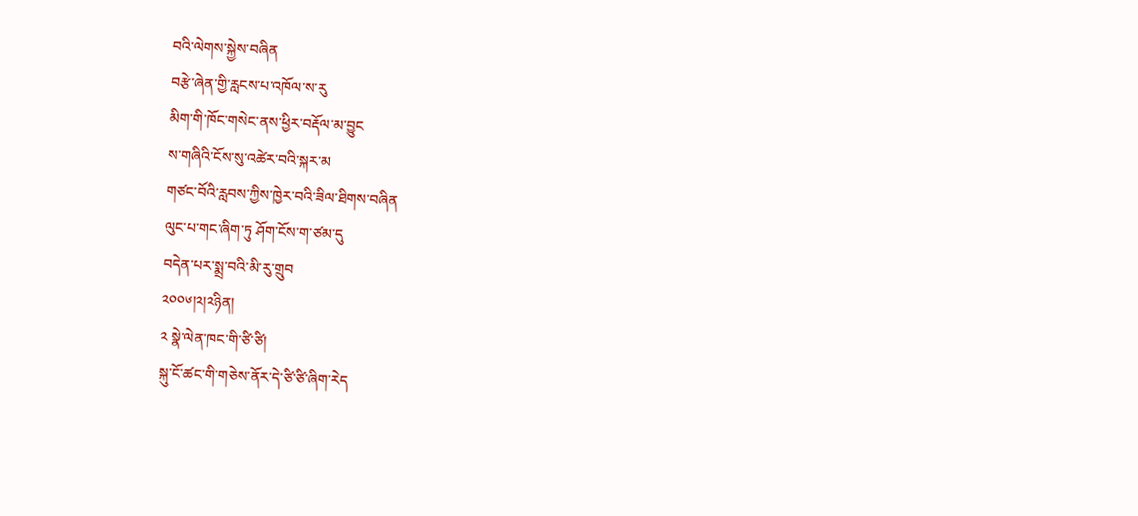བའི་ལེགས་སྐྱེས་བཞིན
བརྩེ་ཞེན་གྱི་རླངས་པ་འཁོལ་ས་རུ
མིག་གི་ཁོང་གསེང་ནས་ཕྱིར་བརྡོལ་མ་བྱུང
ས་གཞིའི་ངོས་སུ་འཚེར་བའི་སྐར་མ
གཙང་བོའི་རླབས་ཀྱིས་ཁྱེར་བའི་ཟིལ་ཐིགས་བཞིན
ལུང་པ་གང་ཞིག་ཏུ ཤོག་ངོས་ག་ཙམ་དུ
བདེན་པར་སྨྲ་བའི་མི་རུ་གྲུབ
༢༠༠༦།༢།༢ཉིན།
༢ སྣེ་ལེན་ཁང་གི་ཙི་ཙི།
སྐུ་ངོ་ཚང་གི་གཅེས་ནོར་དེ་ཙི་ཙི་ཞིག་རེད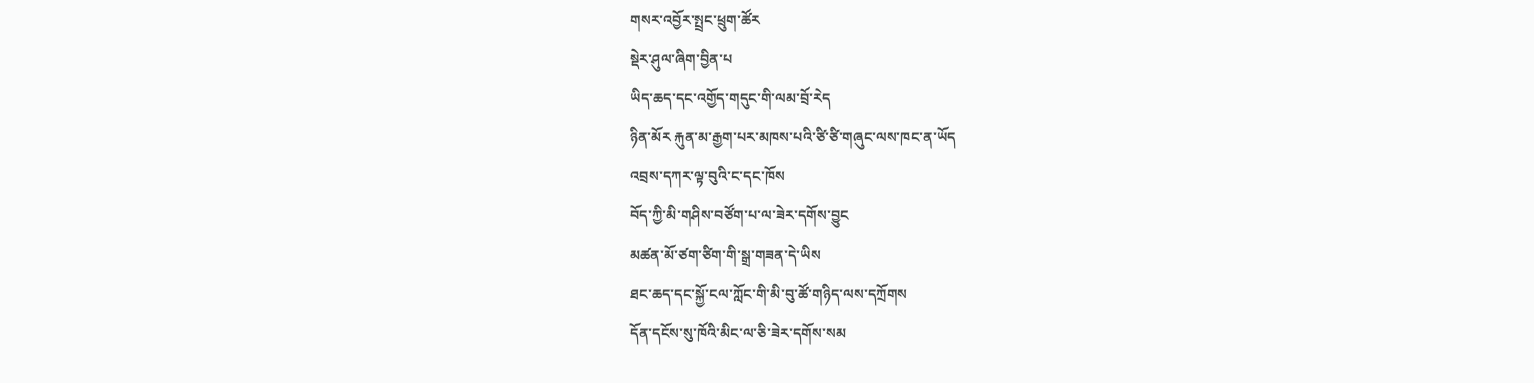གསར་འབྱོར་སྤྲང་ཕྲུག་ཚོར
སྡེར་ཤུལ་ཞིག་བྱིན་པ
ཡིད་ཆད་དང་འགྱོད་གདུང་གི་ལམ་བྲོ་རེད
ཉིན་མོར རྐུན་མ་རྒྱག་པར་མཁས་པའི་ཙི་ཙི་གཞུང་ལས་ཁང་ན་ཡོད
འབྲས་དཀར་ལྟ་བུའི་ང་དང་ཁོས
བོད་ཀྱི་མི་གཤིས་བཙོག་པ་ལ་ཟེར་དགོས་བྱུང
མཚན་མོ་ཙག་ཙིག་གི་སྒྲ་གཟན་དེ་ཡིས
ཐང་ཆད་དང་སྐྱོ་ངལ་ཀློང་གི་མི་བུ་ཚོ་གཉིད་ལས་དཀྲོགས
དོན་དངོས་སུ་ཁོའི་མིང་ལ་ཅི་ཟེར་དགོས་སམ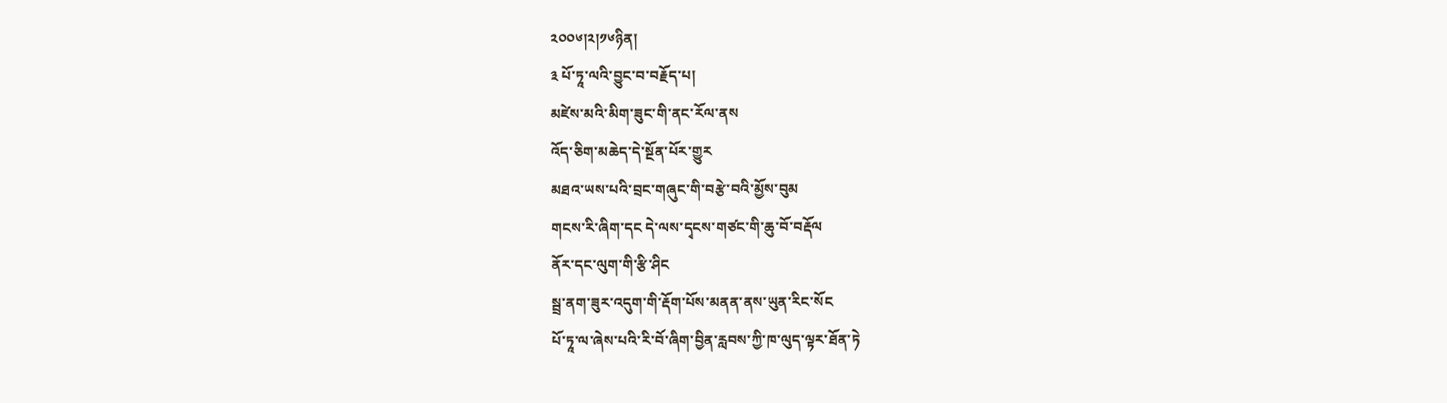༢༠༠༦།༢།༡༦ཉིན།
༣ པོ་ཏཱ་ལའི་བྱུང་བ་བརྗོད་པ།
མཛེས་མའི་མིག་ཟུང་གི་ནང་རོལ་ནས
འོད་ཅིག་མཆེད་དེ་སྔོན་པོར་གྱུར
མཐའ་ཡས་པའི་བྲང་གཞུང་གི་བརྩེ་བའི་མྱོས་བུམ
གངས་རི་ཞིག་དང དེ་ལས་དྭངས་གཙང་གི་ཆུ་བོ་བརྡོལ
ནོར་དང་ལུག་གི་རྩི་ཤིང
སྦྲ་ནག་ཟུར་འདུག་གི་རྡོག་པོས་མནན་ནས་ཡུན་རིང་སོང
པོ་ཏཱ་ལ་ཞེས་པའི་རི་བོ་ཞིག་བྱིན་རླབས་ཀྱི་ཁ་ལུད་ལྟར་ཐོན་ཏེ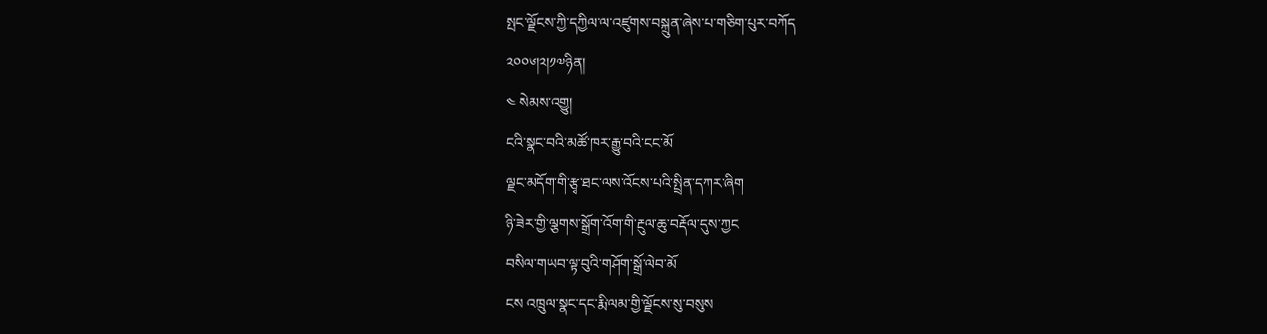སྤང་ལྗོངས་ཀྱི་དཀྱིལ་ལ་འཛུགས་བསྐྲུན་ཞེས་པ་གཅིག་པུར་བཀོད
༢༠༠༦།༢།༡༧ཉིན།
༤ སེམས་འགྱུ།
ངའི་སྣང་བའི་མཚོ་ཁར་རྒྱུ་བའི་ངང་མོ
ལྗང་མདོག་གི་རྩྭ་ཐང་ལས་འོངས་པའི་སྤྲིན་དཀར་ཞིག
ཉི་ཟེར་གྱི་ལྕགས་སྒྲོག་འོག་གི་རྔུལ་ཆུ་བརྡོལ་དུས་ཀྱང
བསིལ་གཡབ་ལྟ་བུའི་གཤོག་སྒྲོ་ལེབ་མོ
ངས འཁྲུལ་སྣང་དང་རྨི་ལམ་གྱི་ལྗོངས་སུ་བསུས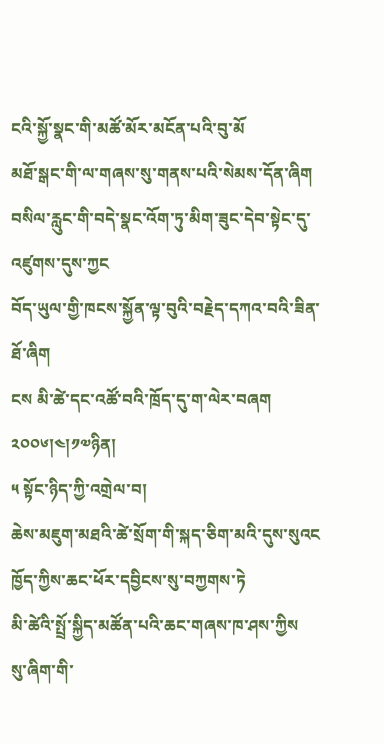ངའི་སྐྱོ་སྣང་གི་མཚོ་མོར་མངོན་པའི་བུ་མོ
མཐོ་སྒང་གི་ལ་གཞས་སུ་གནས་པའི་སེམས་དོན་ཞིག
བསིལ་རླུང་གི་བདེ་སྣང་འོག་ཏུ་མིག་ཟུང་དེབ་སྟེང་དུ་འཛུགས་དུས་ཀྱང
བོད་ཡུལ་གྱི་ཁངས་སྐྱོན་ལྟ་བུའི་བརྗེད་དཀའ་བའི་ཟིན་ཐོ་ཞིག
ངས མི་ཚེ་དང་འཚོ་བའི་ཁྲོད་དུ་ག་ལེར་བཞག
༢༠༠༦།༤།༡༧ཉིན།
༥ སྟོང་ཉིད་ཀྱི་འགྲེལ་བ།
ཆེས་མཇུག་མཐའི་ཚེ་སྲོག་གི་སྐད་ཅིག་མའི་དུས་སུའང
ཁྱོད་ཀྱིས་ཆང་ཕོར་དབྱིངས་སུ་བཀྱགས་ཏེ
མི་ཚེའི་སྤྲོ་སྐྱིད་མཚོན་པའི་ཆང་གཞས་ཁ་ཤས་ཀྱིས
སུ་ཞིག་གི་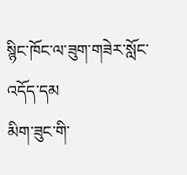སྙིང་ཁོང་ལ་ཟུག་གཟེར་སློང་འདོད་དམ
མིག་ཟུང་གི་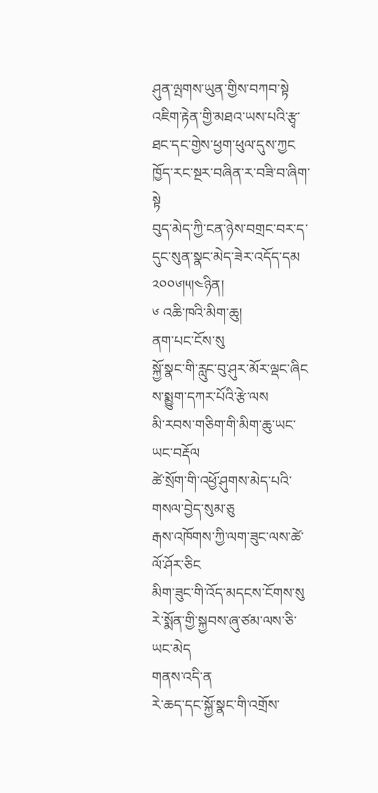ཤུན་ལྤགས་ཡུན་གྱིས་བཀབ་སྟེ
འཇིག་རྟེན་གྱི་མཐའ་ཡས་པའི་རྩྭ་ཐང་དང་གྱེས་ཕྱག་ཕུལ་དུས་ཀྱང
ཁྱོད་རང་སྔར་བཞིན་ར་བཟི་བ་ཞིག་སྟེ
བུད་མེད་ཀྱི་ངན་ཉེས་བགྲང་བར་ད་དུང་སུན་སྣང་མེད་ཟེར་འདོད་དམ
༢༠༠༦།༥།༤ཉིན།
༦ འཆི་ཁའི་མིག་ཆུ།
ནག་པང་ངོས་སུ
སྐྱོ་སྣང་གི་རླུང་བུ་ཤུར་མོར་ལྡང་ཞིང
ས་སྨྱུག་དཀར་པོའི་རྩེ་ལས
མི་རབས་གཅིག་གི་མིག་ཆུ་ཡང་ཡང་བརྡོལ
ཚེ་སྲོག་གི་འཕྱོ་ཤུགས་མེད་པའི་གསལ་བྱེད་སུམ་ཅུ
རྒས་འཁོགས་ཀྱི་ལག་ཟུང་ལས་ཚེ་ལོ་ཤོར་ཅིང
མིག་ཟུང་གི་འོད་མདངས་ངོགས་སུ
རེ་སྨོན་གྱི་སྐྱབས་ཞུ་ཙམ་ལས་ཅི་ཡང་མེད
གནས་འདི་ན
རེ་ཆད་དང་སྐྱོ་སྣང་གི་འགྲོས་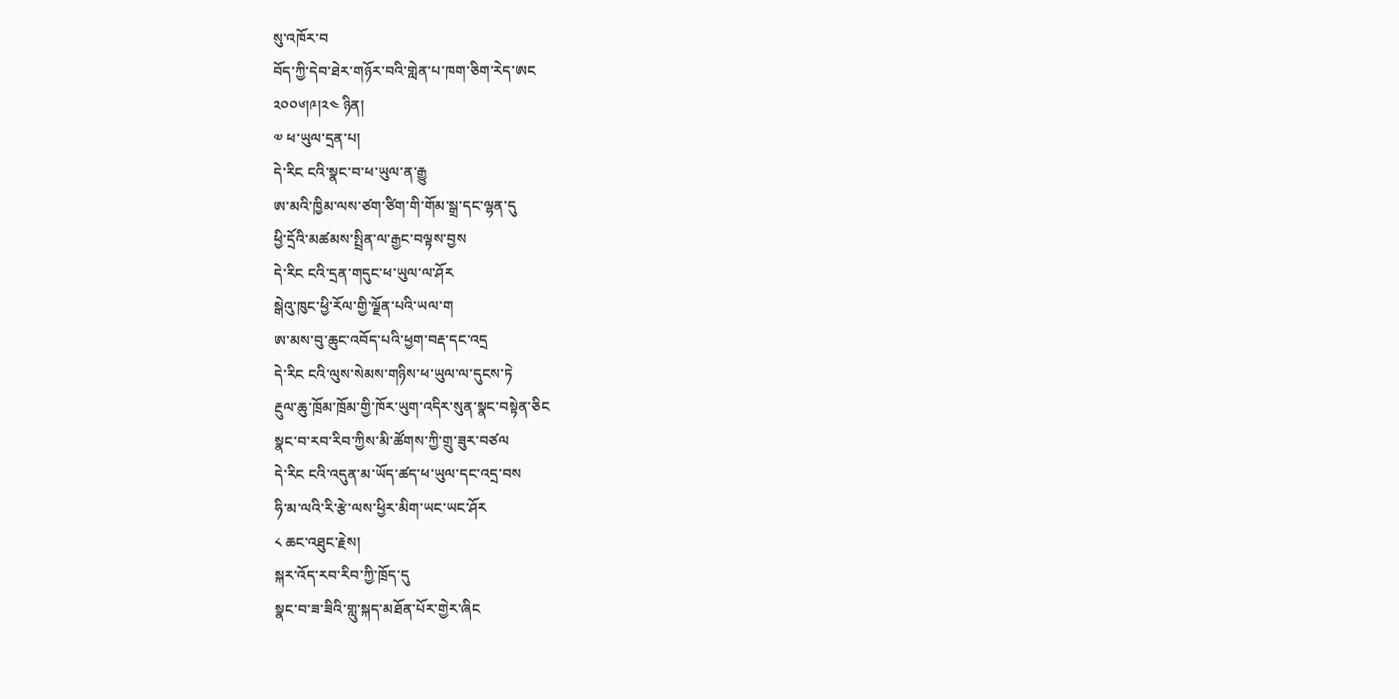སུ་འཁོར་བ
བོད་ཀྱི་དེབ་ཐེར་གཉོར་བའི་གླེན་པ་ཁག་ཅིག་རེད་ཨང
༢༠༠༦།༩།༢༤ ཉིན།
༧ ཕ་ཡུལ་དྲན་པ།
དེ་རིང ངའི་སྣང་བ་ཕ་ཡུལ་ན་རྒྱུ
ཨ་མའི་ཁྱིམ་ལས་ཙག་ཙིག་གི་གོམ་སྒྲ་དང་ལྷན་དུ
ཕྱི་དྲོའི་མཚམས་སྤྲིན་ལ་རྒྱང་བལྟས་བྱས
དེ་རིང ངའི་དྲན་གདུང་ཕ་ཡུལ་ལ་ཤོར
སྒེའུ་ཁུང་ཕྱི་རོལ་གྱི་ལྗོན་པའི་ཡལ་ག
ཨ་མས་བུ་ཆུང་འབོད་པའི་ཕྱག་བརྡ་དང་འདྲ
དེ་རིང ངའི་ལུས་སེམས་གཉིས་ཕ་ཡུལ་ལ་དུངས་ཏེ
རྔུལ་ཆུ་ཁྲོམ་ཁྲོམ་གྱི་ཁོར་ཡུག་འདིར་སུན་སྣང་བསྟེན་ཅིང
སྣང་བ་རབ་རིབ་ཀྱིས་མི་ཚོགས་ཀྱི་གྲུ་ཟུར་བཙལ
དེ་རིང ངའི་འདུན་མ་ཡོད་ཚད་ཕ་ཡུལ་དང་འདྲ་བས
ཧི་མ་ལའི་རི་རྩེ་ལས་ཕྱིར་མིག་ཡང་ཡང་ཤོར
༨ ཆང་འཐུང་རྗེས།
སྐར་འོད་རབ་རིབ་ཀྱི་ཁྲོད་དུ
སྣང་བ་ཟ་ཟིའི་གླུ་སྐད་མཐོན་པོར་གྱེར་ཞིང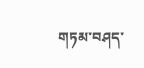གཏམ་བཤད་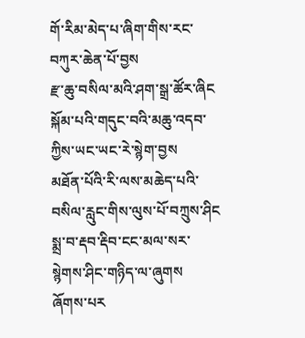གོ་རིམ་མེད་པ་ཞིག་གིས་རང་བཀུར་ཆེན་པོ་བྱས
རྫ་ཆུ་བསིལ་མའི་ཤག་སྒྲ་ཚོར་ཞིང
སྐོམ་པའི་གདུང་བའི་མཆུ་འདབ་ཀྱིས་ཡང་ཡང་རེ་སྙེག་བྱས
མཐོན་པོའི་རི་ལས་མཆེད་པའི་བསིལ་རླུང་གིས་ལུས་པོ་བཀྲུས་ཤིང
སྨྲ་བ་རྡབ་རྡིབ་ངང་མལ་སར་སྙེགས་ཤིང་གཉིད་ལ་ཞུགས
ཞོགས་པར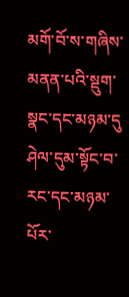མགོ་བོ་ས་གཞིས་མནན་པའི་སྡུག་སྣང་དང་མཉམ་དུ
ཤེལ་དུམ་སྟོང་བ་རང་དང་མཉམ་པོར་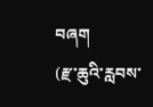བཞག
(རྫ་ཆུའི་རླབས་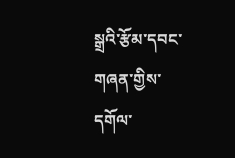སྒྲའི་རྩོམ་དབང་གཞན་གྱིས་དགོལ་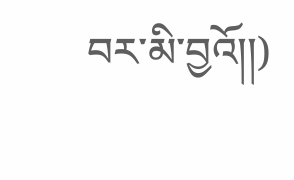བར་མི་བྱའོ།།)